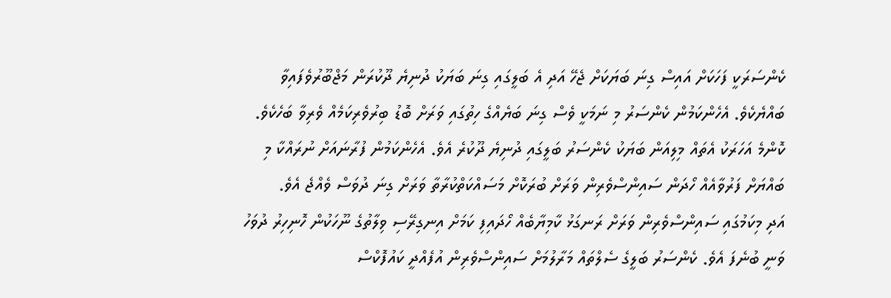ކެންސަރަކީ ފަހަކަށް އައިސް ގިނަ ބަޔަކަށް ޖެހޭ އަދި އެ ބަލީގައި ގިނަ ބަޔަކު ދުނިޔެ ދޫކުރަން މަޖްބޫރުވެފައިވާ ބައްޔެކެވެ. އެހެންކަމުން ކެންސަރު މި ނަމަކީ ވެސް ގިނަ ބަޔެއްގެ ހިތުގައި ވަރަށް ބޮޑު ބިރުވެރިކަމެއް ވެރިވާ ބަހެކެވެ.
ކޮންމެ އަހަރަކު އެތައް މިލިއަން ބަޔަކު ކެންސަރު ބަލީގައި ދުނިޔެ ދޫކުރެ އެވެ. އެހެންކަމުން ފުރާނައަށް ނުރައްކާ މި ބައްޔަށް ފަރުވާއެއް ހޯދަން ސައިންސްވެރިން ވަރަށް ބުރަކޮށް މަސައްކަތްކުރާތާ ވަރަށް ގިނަ ދުވަސް ވެއްޖެ އެވެ.
އަދި މިކަމުގައި ސައިންސްވެރިން ވަރަށް ރަނގަޅު ކާމިޔާބެއް ހޯދައިފި ކަމަށް އިނގިރޭސި ވިލާތުގެ ނޫހަކުން ހޮނިހިރު ދުވަހު ވަނީ ބުނެފަ އެވެ. ކެންސަރު ބަލީގެ ސެލްތައް މަރާލުމަށް ސައިންސްވެރިން އުފެއްދީ ކައުފޮކްސް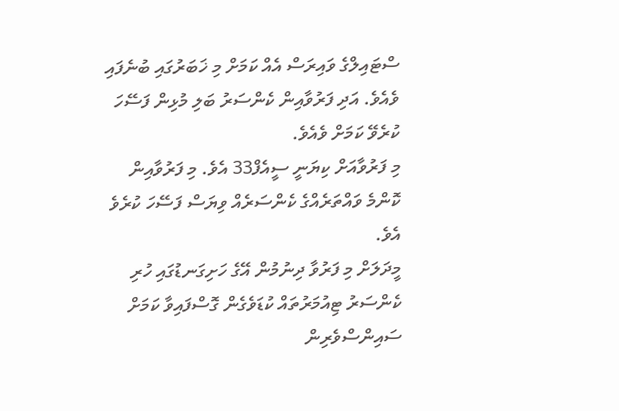ސްޓައިލްގެ ވައިރަސް އެއް ކަމަށް މި ޚަބަރުގައި ބުނެފައި ވެއެވެ. އަދި ފަރުވާއިން ކެންސަރު ބަލި މުޅިން ފަސޭހަ ކުރެވޭ ކަމަށް ވެއެވެ.
މި ފަރުވާއަށް ކިޔަނީ ސީއެފް33 އެވެ. މި ފަރުވާއިން ކޮންމެ ވައްތަރެއްގެ ކެންސަރެއް ވިޔަސް ފަސޭހަ ކުރެވެ އެވެ.
މީދަލަށް މި ފަރުވާ ދިނުމުން އޭގެ ހަށިގަނޑުގައި ހުރި ކެންސަރު ޓިއުމަރުތައް ކުޑަވެގެން ގޮސްފައިވާ ކަމަށް ސައިންސްވެރިން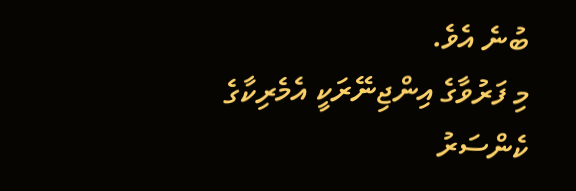ބުނެ އެވެ.
މި ފަރުވާގެ އިންޖިނޭރަކީ އެމެރިކާގެ ކެންސަރު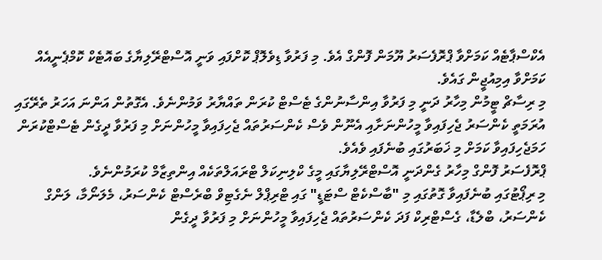އެކްސްޕާޓެއް ކަމަށްވާ ޕްރޮފެސަރު ޔޫމަން ފޮންގް އެވެ. މި ފަރުވާ ޑިވެލޮޕް ކޮށްފައި ވަނީ އޮސްޓްރޭލިޔާގެ ބައޮޓެކް ކޮމްޕެނީއެއް ކަމަށްވާ އިމިއުޖީން ގައެވެ.
މި ރިސާޗް ޓީމުން މިހާރު ދަނީ މި ފަރުވާ އިންސާނުންގެ ޓެސްޓް ކުރަން ތައްޔާރު ވަމުންނެވެ. އެގޮތުން އަންނަ އަހަރު ތެރޭގައި އުރަމަތީ ކެންސަރު ޖެހިފައިވާ މީހުންނަށާއި އެނޫން ވެސް ކެންސަރުތައް ޖެހިފައިވާ މީހުންނަށް މި ފަރުވާ ދީގެން ޓެސްޓްކުރަން ހަމަޖެހިފައިވާ ކަމަށް މި ޚަބަރުގައި ބުނެފައި ވެއެވެ.
ޕްރޮފެސަރު ފޮންގް މިހާރު ގެންދަނީ އޮސްޓްރޭލިޔާގައި މީގެ ކްލިނިކަލް ޓްރައަލްތަކެއް އިންތިޒާމް ކުރަމުންނެވެ.
މި ރިޕޯޓުގައި ބުނެފައިވާ ގޮތުގައި މި "ބާސްކެޓް ސްޓަޑީ" ގައި ޓްރިޕްލް ނެގެޓިވް ބްރެސްޓް ކެންސަރު، މެލަނޯމާ، ލަންގް ކެންސަރު، ބްލެޑާ، ގެސްޓްރިކް ފަދަ ކެންސަރުތައް ޖެހިފައިވާ މީހުންނަށް މި ފަރުވާ ދީގެން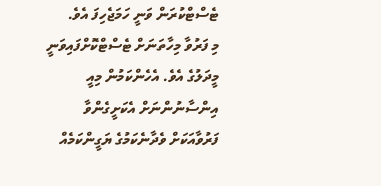ޓެސްޓްކުރަން ވަނީ ހަމަޖެހިފަ އެވެ.
މި ފަރުވާ މިހާތަނަށް ޓެސްޓްކޮށްފައިވަނީ މީދަލުގެ އެވެ. އެހެންކަމުން މިއީ އިންސާނުންނަށް އެކަށީގެންވާ ފަރުވާއަކަށް ވެދާނެކަމުގެ ޔަގީންކަމެއް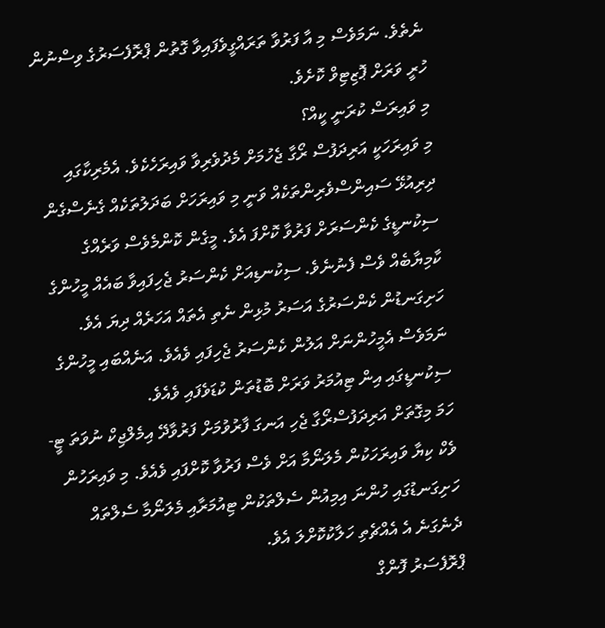ނެތެވެ. ނަމަވެސް މި އާ ފަރުވާ ތަރައްގީވެފައިވާ ގޮތުން ޕްރޮފެސަރުގެ ވިސްނުން ހުރީ ވަރަށް ޕޮޒިޓިވް ކޮށެވެ.
މި ވައިރަސް ކުރަނީ ކީއް؟
މި ވައިރަހަކީ އަރިދަފުސް ރޯގާ ޖެހުމަށް މެދުވެރިވާ ވައިރަހެކެވެ. އެމެރިކާގައި ދިރިއުޅޭ ސައިންސްވެރިންތަކެއް ވަނީ މި ވައިރަހަށް ބަދަލުތަކެއް ގެނެސްގެން ސިކުނޑީގެ ކެންސަރަށް ފަރުވާ ކޮށްފަ އެވެ. މީގެން ކޮންމެވެސް ވަރެއްގެ ކާމިޔާބެއް ވެސް ފެނުނެވެ. ސިކުނޑިއަށް ކެންސަރު ޖެހިފައިވާ ބައެއް މީހުންގެ ހަށިގަނޑުން ކެންސަރުގެ އަސަރު މުޅިން ނެތި އެތައް އަހަރެއް ދިޔަ އެވެ. ނަމަވެސް އެމީހުންނަށް އަލުން ކެންސަރު ޖެހިފައި ވެއެވެ. އަނެއްބައި މީހުންގެ ސިކުނޑީގައި އިން ޓިއުމަރު ވަރަށް ބޮޑުތަން ކުޑަވެފައި ވެއެވެ.
ހަމަ މިގޮތަށް އަރިދަފުސްރޯގާ ޖެހި އަނގަ ފާރުވުމަށް ފަރުވާދޭ އިމެލްޖިކް ނުވަތަ ޓީ-ވެކް ކިޔާ ވައިރަހަކުން މެލަނޯމާ އަށް ވެސް ފަރުވާ ކޮށްފައި ވެއެވެ. މި ވައިރަހުން ހަށިގަނޑުގައި ހުންނަ އިމިއުން ސެލްތަކުން ޓިއުމަރާއި މެލަނޯމާ ސެލްތައް ދެނެގަނެ އެ އެއްޗެތި ހަލާކުކޮށްލަ އެވެ.
ޕްރޮފެސަރު ފޮންގް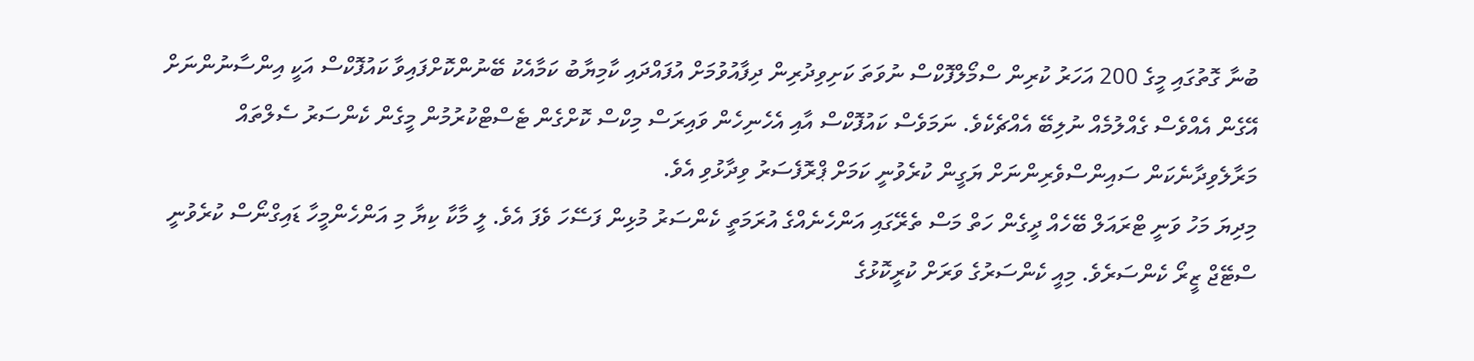ބުނާ ގޮތުގައި މީގެ 200 އަހަރު ކުރިން ސްމޯލްފޮކްސް ނުވަތަ ކަށިވިދުރިން ދިފާއުވުމަށް އުފައްދައި ކާމިޔާބު ކަމާއެކު ބޭނުންކޮށްފައިވާ ކައުފޮކްސް އަކީ އިންސާނުންނަށް އޭގެން އެއްވެސް ގެއްލުމެއް ނުލިބޭ އެއްޗެކެވެ. ނަމަވެސް ކައުފޮކްސް އާއި އެހެނިހެން ވައިރަސް މިކްސް ކޮށްގެން ޓެސްޓްކުރުމުން މީގެން ކެންސަރު ސެލްތައް މަރާލެވިދާނެކަން ސައިންސްވެރިންނަށް ޔަގީން ކުރެވުނީ ކަމަށް ޕްރޮފެސަރު ވިދާޅުވި އެވެ.
މިދިޔަ މަހު ވަނީ ޓްރައަލް ބޭހެއް ދީގެން ހަތް މަސް ތެރޭގައި އަންހެނެއްގެ އުރަމަތީ ކެންސަރު މުޅިން ފަސޭހަ ވެފަ އެވެ. ލީ މާކާ ކިޔާ މި އަންހެންމީހާ ޑައިގްނޯސް ކުރެވުނީ ސްޓޭޖް ޒީރޯ ކެންސަރެވެ. މިއީ ކެންސަރުގެ ވަރަށް ކުރީކޮޅުގެ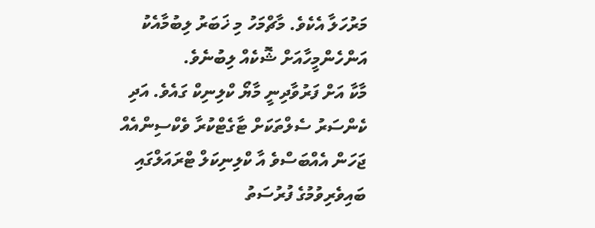މަރުހަލާ އެކެވެ. މާޗްމަހު މި ޚަބަރު ލިބުމާއެކު އަންހެންމީހާއަށް ޝޮކެއް ލިބުނެވެ.
މާކާ އަށް ފަރުވާދިނީ މާޔޯ ކްލިނިކް ގައެވެ. އަދި ކެންސަރު ސެލްތަކަށް ޓާގެޓްކުރާ ވެކްސިންއެއް ޖަހަން އެއްބަސްވެ އާ ކްލިނިކަލް ޓްރައަލްގައި ބައިވެރިވުމުގެ ފުރުސަތު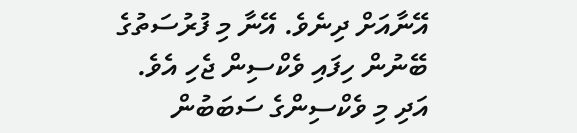އޭނާއަށް ދިނެވެ. އޭނާ މި ފުރުސަތުގެ ބޭނުން ހިފައި ވެކްސިން ޖެހި އެވެ. އަދި މި ވެކްސިންގެ ސަބަބުން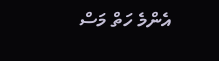އެންމެ ހަތް މަސް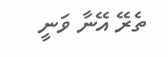ތެރޭ އޭނާ ވަނީ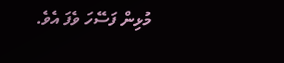މުޅިން ފަސޭހަ ވެފަ އެވެ.